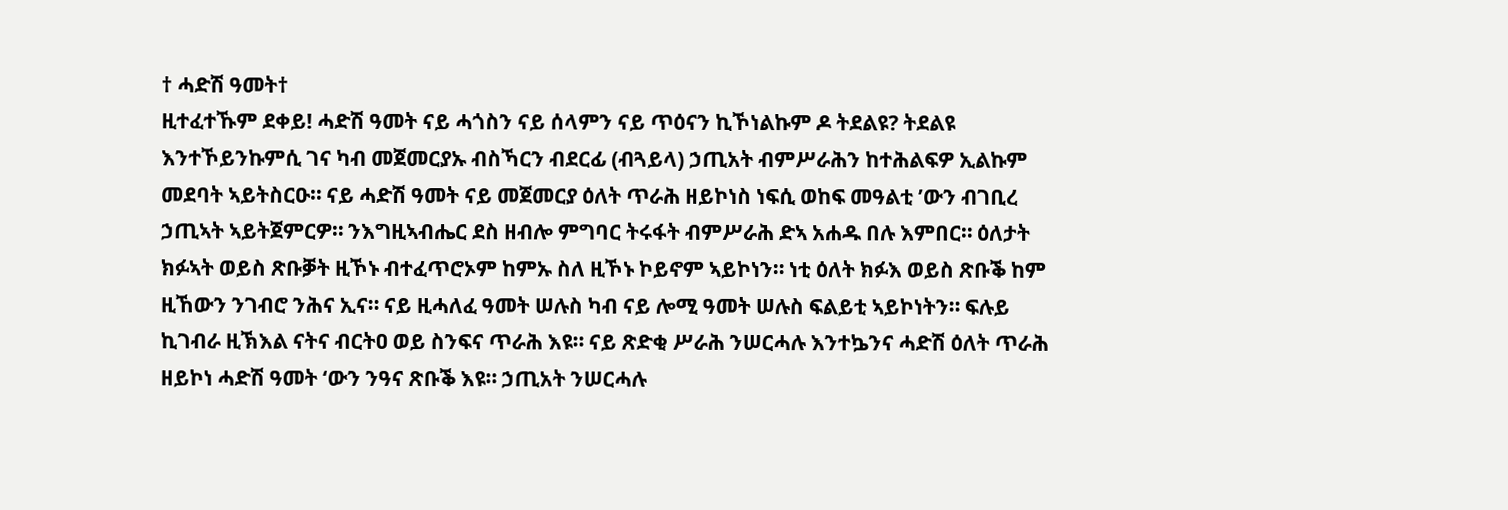† ሓድሽ ዓመት†
ዚተፈተኹም ደቀይ! ሓድሽ ዓመት ናይ ሓጎስን ናይ ሰላምን ናይ ጥዕናን ኪኾነልኩም ዶ ትደልዩ? ትደልዩ እንተኾይንኩምሲ ገና ካብ መጀመርያኡ ብስኻርን ብደርፊ (ብጓይላ) ኃጢአት ብምሥራሕን ከተሕልፍዎ ኢልኩም መደባት ኣይትስርዑ። ናይ ሓድሽ ዓመት ናይ መጀመርያ ዕለት ጥራሕ ዘይኮነስ ነፍሲ ወከፍ መዓልቲ ’ውን ብገቢረ ኃጢኣት ኣይትጀምርዎ። ንእግዚኣብሔር ደስ ዘብሎ ምግባር ትሩፋት ብምሥራሕ ድኣ አሐዱ በሉ እምበር። ዕለታት ክፉኣት ወይስ ጽቡቓት ዚኾኑ ብተፈጥሮኦም ከምኡ ስለ ዚኾኑ ኮይኖም ኣይኮነን። ነቲ ዕለት ክፉእ ወይስ ጽቡቕ ከም ዚኸውን ንገብሮ ንሕና ኢና። ናይ ዚሓለፈ ዓመት ሠሉስ ካብ ናይ ሎሚ ዓመት ሠሉስ ፍልይቲ ኣይኮነትን። ፍሉይ ኪገብራ ዚኽእል ናትና ብርትዐ ወይ ስንፍና ጥራሕ እዩ። ናይ ጽድቂ ሥራሕ ንሠርሓሉ እንተኴንና ሓድሽ ዕለት ጥራሕ ዘይኮነ ሓድሽ ዓመት ‘ውን ንዓና ጽቡቕ እዩ። ኃጢአት ንሠርሓሉ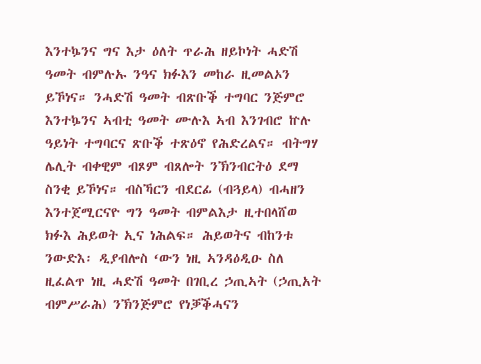እንተኴንና ግና እታ ዕለት ጥራሕ ዘይኮነት ሓድሽ ዓመት ብምሉኡ ንዓና ክፉእን መከራ ዚመልኦን ይኾነና። ንሓድሽ ዓመት ብጽቡቕ ተግባር ንጅምሮ እንተኴንና ኣብቲ ዓመት ሙሉእ ኣብ እንገብሮ ኵሉ ዓይነት ተግባርና ጽቡቕ ተጽዕኖ የሕድረልና። ብትግሃ ሌሊት ብቀዊም ብጾም ብጸሎት ንኽንብርትዕ ደማ ስንቂ ይኾነና። ብስኻርን ብደርፊ (ብጓይላ) ብሓዘን እንተጀሚርናዮ ግን ዓመት ብምልእታ ዚተበላሸወ ክፉእ ሕይወት ኢና ነሕልፍ። ሕይወትና ብከንቱ ንውድእ፡ ዲያብሎስ ‘ውን ነዚ ኣንዳዕዲዑ ስለ ዚፈልጥ ነዚ ሓድሽ ዓመት በገቢረ ኃጢኣት (ኃጢአት ብምሥራሕ) ንኽንጅምሮ የነቓቕሓናን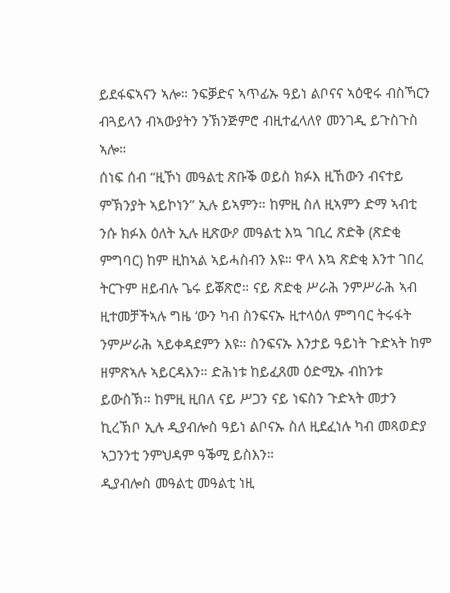ይደፋፍኣናን ኣሎ። ንፍቓድና ኣጥፊኡ ዓይነ ልቦናና ኣዕዊሩ ብስኻርን ብጓይላን ብኣውያትን ንኽንጅምሮ ብዚተፈላለየ መንገዲ ይጉስጉስ ኣሎ።
ሰነፍ ሰብ “ዚኾነ መዓልቲ ጽቡቕ ወይስ ክፉእ ዚኸውን ብናተይ ምኽንያት ኣይኮነን” ኢሉ ይኣምን። ከምዚ ስለ ዚኣምን ድማ ኣብቲ ንሱ ክፉእ ዕለት ኢሉ ዚጽውዖ መዓልቲ እኳ ገቢረ ጽድቅ (ጽድቂ ምግባር) ከም ዚከኣል ኣይሓስብን እዩ። ዋላ እኳ ጽድቂ እንተ ገበረ ትርጉም ዘይብሉ ጌሩ ይቖጽሮ። ናይ ጽድቂ ሥራሕ ንምሥራሕ ኣብ ዚተመቻችኣሉ ግዜ ‘ውን ካብ ስንፍናኡ ዚተላዕለ ምግባር ትሩፋት ንምሥራሕ ኣይቀዳደምን እዩ። ስንፍናኡ እንታይ ዓይነት ጉድኣት ከም ዘምጽኣሉ ኣይርዳእን። ድሕነቱ ከይፈጸመ ዕድሚኡ ብከንቱ ይውስኽ። ከምዚ ዚበለ ናይ ሥጋን ናይ ነፍስን ጉድኣት መታን ኪረኽቦ ኢሉ ዲያብሎስ ዓይነ ልቦናኡ ስለ ዚደፈነሉ ካብ መጻወድያ ኣጋንንቲ ንምህዳም ዓቕሚ ይስእን።
ዲያብሎስ መዓልቲ መዓልቲ ነዚ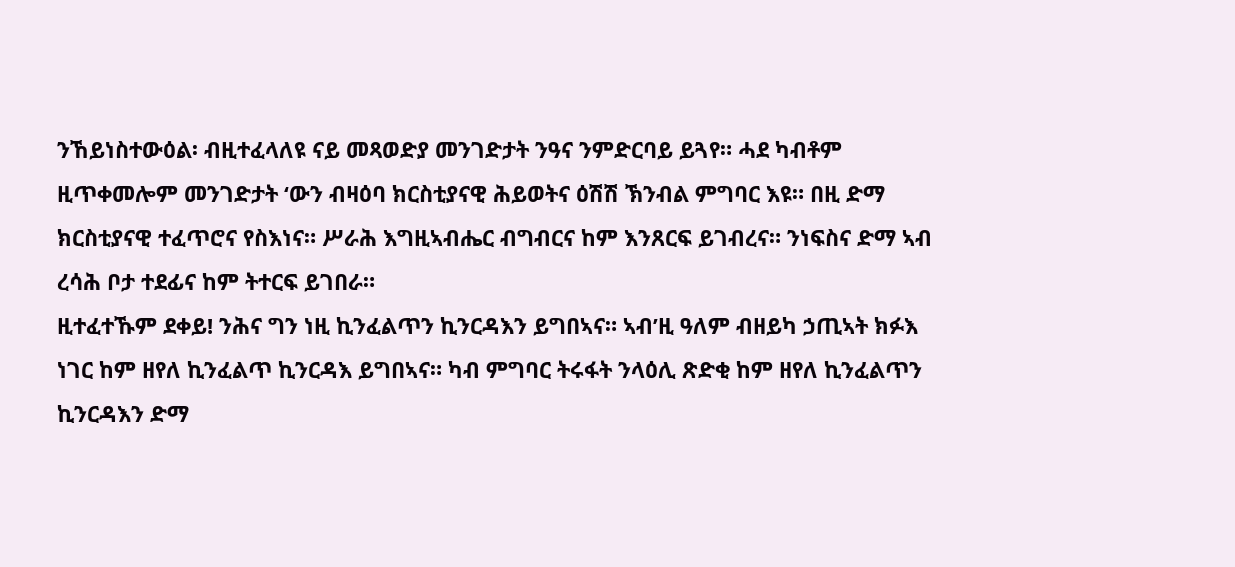ንኸይነስተውዕል፡ ብዚተፈላለዩ ናይ መጻወድያ መንገድታት ንዓና ንምድርባይ ይጓየ። ሓደ ካብቶም ዚጥቀመሎም መንገድታት ‘ውን ብዛዕባ ክርስቲያናዊ ሕይወትና ዕሽሽ ኽንብል ምግባር እዩ። በዚ ድማ ክርስቲያናዊ ተፈጥሮና የስእነና። ሥራሕ እግዚኣብሔር ብግብርና ከም እንጸርፍ ይገብረና። ንነፍስና ድማ ኣብ ረሳሕ ቦታ ተደፊና ከም ትተርፍ ይገበራ።
ዚተፈተኹም ደቀይ! ንሕና ግን ነዚ ኪንፈልጥን ኪንርዳእን ይግበኣና። ኣብ’ዚ ዓለም ብዘይካ ኃጢኣት ክፉእ ነገር ከም ዘየለ ኪንፈልጥ ኪንርዳእ ይግበኣና። ካብ ምግባር ትሩፋት ንላዕሊ ጽድቂ ከም ዘየለ ኪንፈልጥን ኪንርዳእን ድማ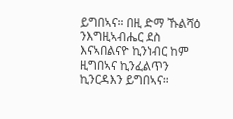ይግበኣና። በዚ ድማ ኹልሻዕ ንእግዚኣብሔር ደስ እናኣበልናዮ ኪንነብር ከም ዚግበኣና ኪንፈልጥን ኪንርዳእን ይግበኣና።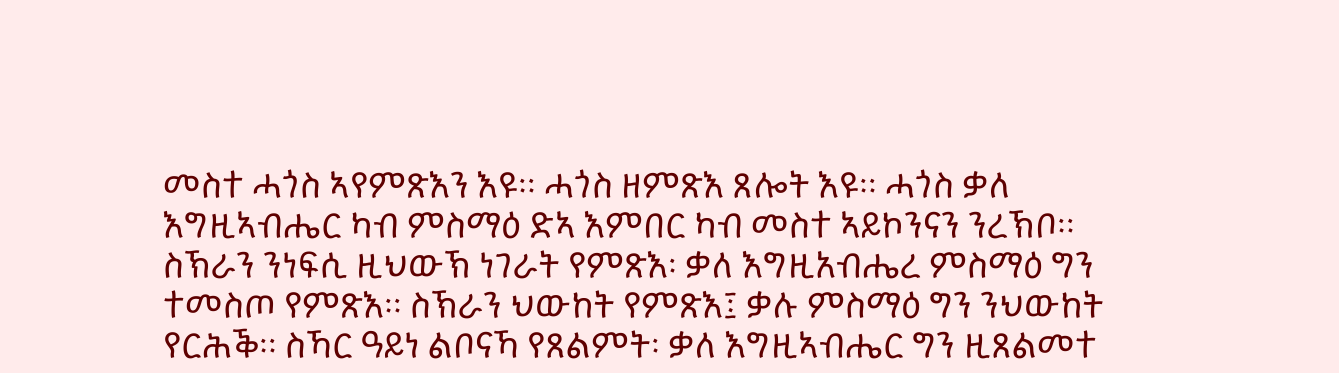መስተ ሓጎስ ኣየምጽእን እዩ። ሓጎስ ዘምጽእ ጸሎት እዩ። ሓጎስ ቃለ እግዚኣብሔር ካብ ምስማዕ ድኣ እምበር ካብ መስተ ኣይኮንናን ንረኽቦ። ስኽራን ንነፍሲ ዚህውኽ ነገራት የምጽእ፡ ቃለ እግዚአብሔረ ምስማዕ ግን ተመስጦ የምጽእ። ስኽራን ህውከት የምጽእ፤ ቃሉ ምስማዕ ግን ንህውከት የርሕቕ። ስኻር ዓይነ ልቦናኻ የጸልምት፡ ቃለ እግዚኣብሔር ግን ዚጸልመተ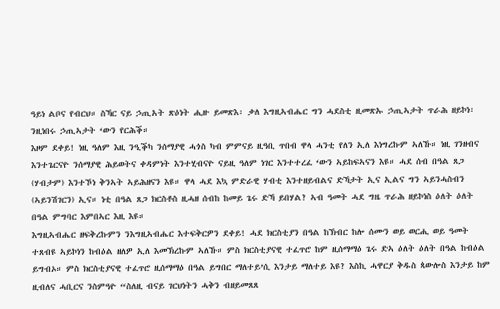ዓይነ ልቦና የብርህ። ስኻር ናይ ኃጢአት ጽዕነት ሒዙ ይመጽእ፡ ቃለ እግዚኣብሔር ግን ሓደስቲ ዚመጽኡ ኃጢኣታት ጥራሕ ዘይኮነ፡ ንዚነበሩ ኃጢኣታት ‘ውን የርሕቕ።
እዞም ደቀይ! ነዚ ዓለም እዚ ንዒቕካ ንሰማያዊ ሓጎስ ካብ ምምናይ ዚዓቢ ጥበብ ዋላ ሓንቲ የለን ኢለ እነግረኩም ኣለኹ። ነዚ ገንዘብና እንተጌርናዮ ንሰማያዊ ሕይወትና ቀዳምነት እንተሂብናዮ ናይዚ ዓለም ነገር እንተተረፈ ‘ውን ኣይከፍኣናን እዩ። ሓደ ሰብ በዓል ጸጋ (ሃብታም) እንተኾነ ቅንኣት ኣይሕዘናን እዩ። ዋላ ሓደ እኳ ምድራዊ ሃብቲ እንተዘይብልና ድኻታት ኢና ኢልና ግን ኣይንሓስብን (ኣይንሽገርን) ኢና። ነቲ በዓል ጸጋ ክርስቶስ ዚሓዘ ሰብከ ከመይ ጌሩ ድኻ ይበሃል? ኣብ ዓመት ሓደ ግዜ ጥራሕ ዘይኮነስ ዕለት ዕለት በዓል ምግባር እምበኣር እዚ እዩ።
እግዚኣብሔር ዘፍቅረኩምን ንእግዚኣብሔር እተፍቅርዎን ደቀይ! ሓደ ክርስቲያን በዓል ከኽብር ከሎ ሰሙን ወይ ወርሒ ወይ ዓመት ተጸብዩ ኣይኮነን ከብዕል ዘለዎ ኢለ እመኽረኩም ኣለኹ። ምስ ክርስቲያናዊ ተፈጥሮ ከም ዚሰማማዕ ጌሩ ድኣ ዕለት ዕለት በዓል ከብዕል ይግብኦ። ምስ ክርስቲያናዊ ተፈጥሮ ዚሰማማዕ በዓል ይግበር ማለተይ’ሲ እንታይ ማለተይ እዩ? እስኪ ሓዋርያ ቅዱስ ጳውሎስ እንታይ ከም ዚብለና ሓቢርና ንስምዓዮ “ስለዚ ብናይ ገርህነትን ሓቅን ብዘይመጸጸ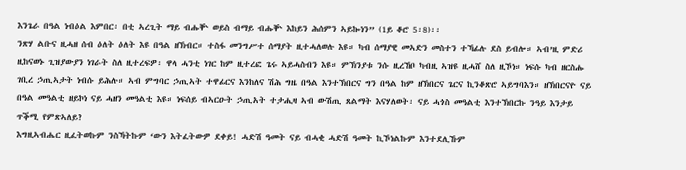እንጌራ በዓል ነብዕል እምበር፡ በቲ ኣረጊት ማይ ብሑቝ ወይስ ብማይ ብሑቝ እከይን ሕሰምን ኣይኰነን” (1ይ ቆሮ 5፡8)፡፡
ንጽሃ ልቡና ዚሓዘ ሰብ ዕለት ዕለት እዩ በዓል ዘኽብር። ተስፋ መንግሥተ ሰማያት ዚተሓለወሉ እዩ። ካብ ሰማያዊ መኣድን መስተን ተኻፊሉ ደስ ይብሎ። ኣብ’ዚ ምድሪ ዚከናወኑ ጊዝያውያን ነገራት ስለ ዚተረፍዎ፡ ዋላ ሓንቲ ነገር ከም ዚተረፎ ጌሩ ኣይሓስብን እዩ። ምኽንያቱ ንሱ ዚረኸቦ ካብዚ ኣዝዩ ዚሓሸ ስለ ዚኾነ። ነፍሱ ካብ ዘርስሑ ገቢረ ኃጢኣታት ነብሱ ይሕሉ። ኣብ ምግባር ኃጢኣት ተዋፊርና እንከለና ሽሕ ግዜ በዓል እንተኽበርና ግን በዓል ከም ዘኽበርና ጌርና ኪንቆጽሮ ኣይግባእን። ዘኽበርናዮ ናይ በዓል መዓልቲ ዘይኮነ ናይ ሓዘን መዓልቲ እዩ። ነፍሰይ ብኣርዑት ኃጢአት ተታሒዛ ኣብ ውሽጢ ጸልማት እናሃለወት፡ ናይ ሓጎስ መዓልቲ እንተኽበርኩ ንዓይ እንታይ ጥቕሚ የምጽኣለይ?
እግዚኣብሔር ዚፈትወኩም ንስኻትኩም ‘ውን እትፈትውዎ ደቀይ! ሓድሽ ዓመት ናይ ብሓቂ ሓድሽ ዓመት ኪኾነልኩም እንተደሊኹም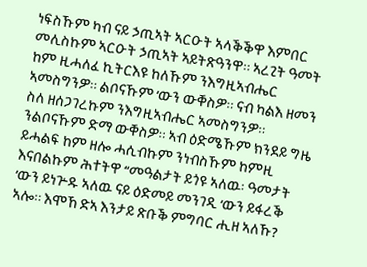ነፍስኹም ካብ ናይ ኃጢኣት ኣርዑት ኣላቕቕዋ እምበር መሊስኩም ኣርዑት ኃጢኣት ኣይትጽዓንዋ። ኣረጊት ዓመት ከም ዚሓለፈ ኪትርእዩ ከለኹም ንእግዚኣብሔር ኣመስግንዎ። ልቦናኹም ‘ውን ውቐስዎ። ናብ ካልእ ዘመን ስለ ዘሰጋገረኩም ንእግዚኣብሔር ኣመስግንዎ። ንልቦናኹም ድማ ውቐስዎ። ኣብ ዕድሜኹም ክንደይ ግዜ ይሓልፍ ከም ዘሎ ሓሲብኩም ንነብስኹም ከምዚ እናበልኩም ሕተትዋ “መዓልታት ይጎዩ ኣለዉ፡ ዓመታት ‘ውን ይነጕዱ ኣለዉ ናይ ዕድመይ መንገዲ ‘ውን ይፋረቕ ኣሎ። እሞኸ ድኣ እንታይ ጽቡቕ ምግባር ሒዘ ኣለኹ?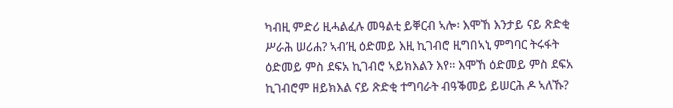ካብዚ ምድሪ ዚሓልፈሉ መዓልቲ ይቐርብ ኣሎ፡ እሞኸ እንታይ ናይ ጽድቂ ሥራሕ ሠሪሐ? ኣብ’ዚ ዕድመይ እዚ ኪገብሮ ዚግበኣኒ ምግባር ትሩፋት ዕድመይ ምስ ደፍአ ኪገብሮ ኣይክእልን እየ። እሞኸ ዕድመይ ምስ ደፍአ ኪገብሮም ዘይክእል ናይ ጽድቂ ተግባራት ብዓቕመይ ይሠርሕ ዶ ኣለኹ?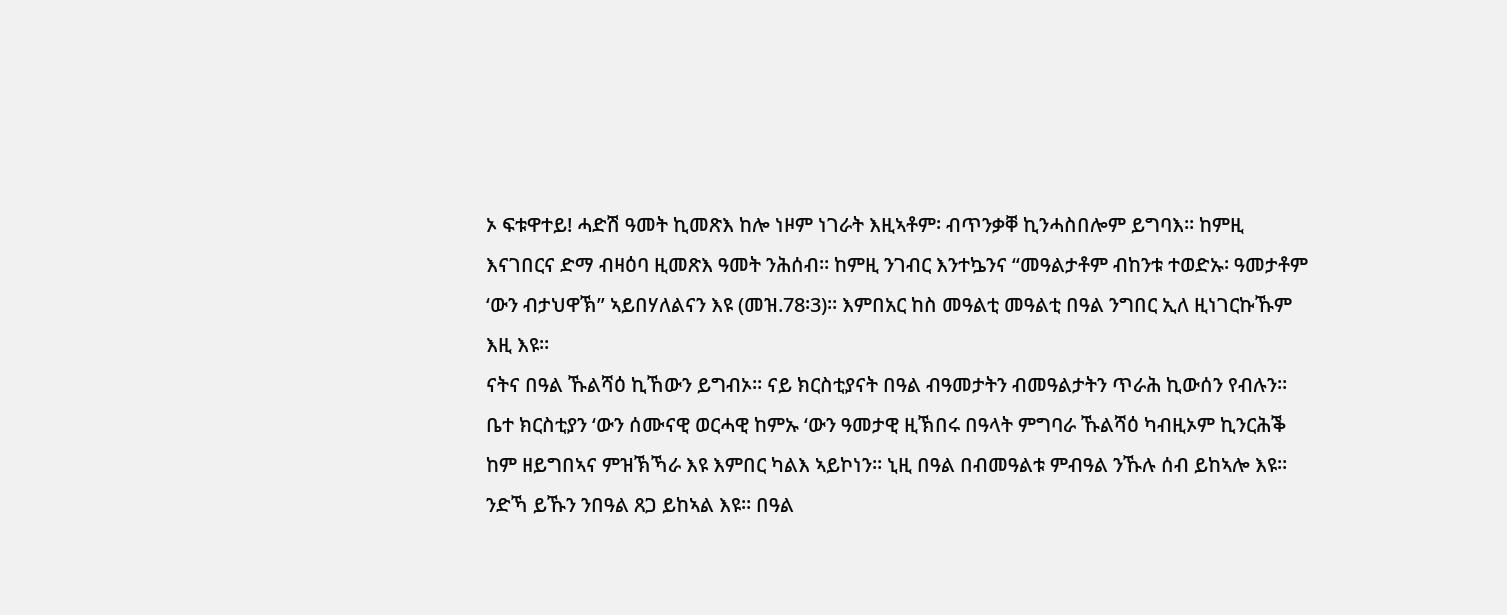ኦ ፍቱዋተይ! ሓድሽ ዓመት ኪመጽእ ከሎ ነዞም ነገራት እዚኣቶም፡ ብጥንቃቐ ኪንሓስበሎም ይግባእ። ከምዚ እናገበርና ድማ ብዛዕባ ዚመጽእ ዓመት ንሕሰብ። ከምዚ ንገብር እንተኴንና “መዓልታቶም ብከንቱ ተወድኡ፡ ዓመታቶም ‘ውን ብታህዋኽ” ኣይበሃለልናን እዩ (መዝ.78፡3)። እምበአር ከስ መዓልቲ መዓልቲ በዓል ንግበር ኢለ ዚነገርኩኹም እዚ እዩ።
ናትና በዓል ኹልሻዕ ኪኸውን ይግብኦ። ናይ ክርስቲያናት በዓል ብዓመታትን ብመዓልታትን ጥራሕ ኪውሰን የብሉን። ቤተ ክርስቲያን ‘ውን ሰሙናዊ ወርሓዊ ከምኡ ‘ውን ዓመታዊ ዚኽበሩ በዓላት ምግባራ ኹልሻዕ ካብዚኦም ኪንርሕቕ ከም ዘይግበኣና ምዝኽኻራ እዩ እምበር ካልእ ኣይኮነን። ኒዚ በዓል በብመዓልቱ ምብዓል ንኹሉ ሰብ ይከኣሎ እዩ። ንድኻ ይኹን ንበዓል ጸጋ ይከኣል እዩ። በዓል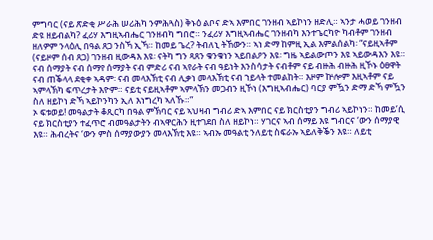ምግባር (ናይ ጽድቂ ሥራሕ ሠሪሕካ ንምሕጓስ) ቅኑዕ ልቦና ድኣ እምበር ገንዘብ ኣይኮነን ዘድሊ። ኣንታ ሓወይ ገንዘብ ድዩ ዘይብልካ? ፈሪሃ እግዚኣብሔር ገንዘብካ ግበሮ። ንፈሪሃ እግዚኣብሔር ገንዘብካ እንተጌርካዮ ካብቶም ገንዘብ ዘለዎም ንላዕሊ በዓል ጸጋ ንስኻ ኢኻ። ከመይ ጌረ? ትብለኒ ትኸውን። ኣነ ድማ ከምዚ ኢል እምልሰልካ፡ “ናይዚኣቶም (ናይዞም ሰብ ጸጋ) ገንዘብ ዚውዳእ እዩ፡ ናትካ ግን ጻጸን ቁንቁነን ኣይበልዖን እዩ፡ ግዜ ኣይልውጦን እዩ ኣይውዳእን እዩ። ናብ ሰማያት ናብ ሰማየ ሰማያት ናብ ምድሪ ናብ ኣየራት ናብ ዓይነት እንስሳታት ናብቶም ናይ ብዙሕ ብዙሕ ዚኾኑ ዕፀዋት ናብ ጠቕላላ ደቂቀ ኣዳም፡ ናብ መላእኽቲ ናብ ሊቃነ መላእኽቲ ናብ ኀይላት ተመልከት። እዞም ኵሎም እዚኣቶም ናይ ኣምላኽካ ፍጥረታት እዮም። ናይቲ ናይዚኣቶም ኣምላኽን መጋብን ዚኾነ (እግዚኣብሔር) ባርያ ምዃን ድማ ድኻ ምዃን ስለ ዘይኮነ ድኻ ኣይኮንካን ኢለ እነግረካ ኣለኹ።”
ኦ ፍቱወይ! መዓልታት ቆጺርካ በዓል ምኽባር ናይ ኣህዛብ ግብሪ ድኣ እምበር ናይ ክርስቲያን ግብሪ ኣይኮነን። ከመይ’ሲ ናይ ክርስቲያን ተፈጥሮ ብመዓልታትን ብኣዋርሕን ዚተገደበ ስለ ዘይኮነ። ሃገርና ኣብ ሰማይ እዩ ግብርና ‘ውን ሰማያዊ እዩ። ሕብረትና ‘ውን ምስ ሰማያውያን መላእኽቲ እዩ። ኣብኡ መዓልቲ ንለይቲ ስፍራኡ ኣይለቅቕን እዩ። ለይቲ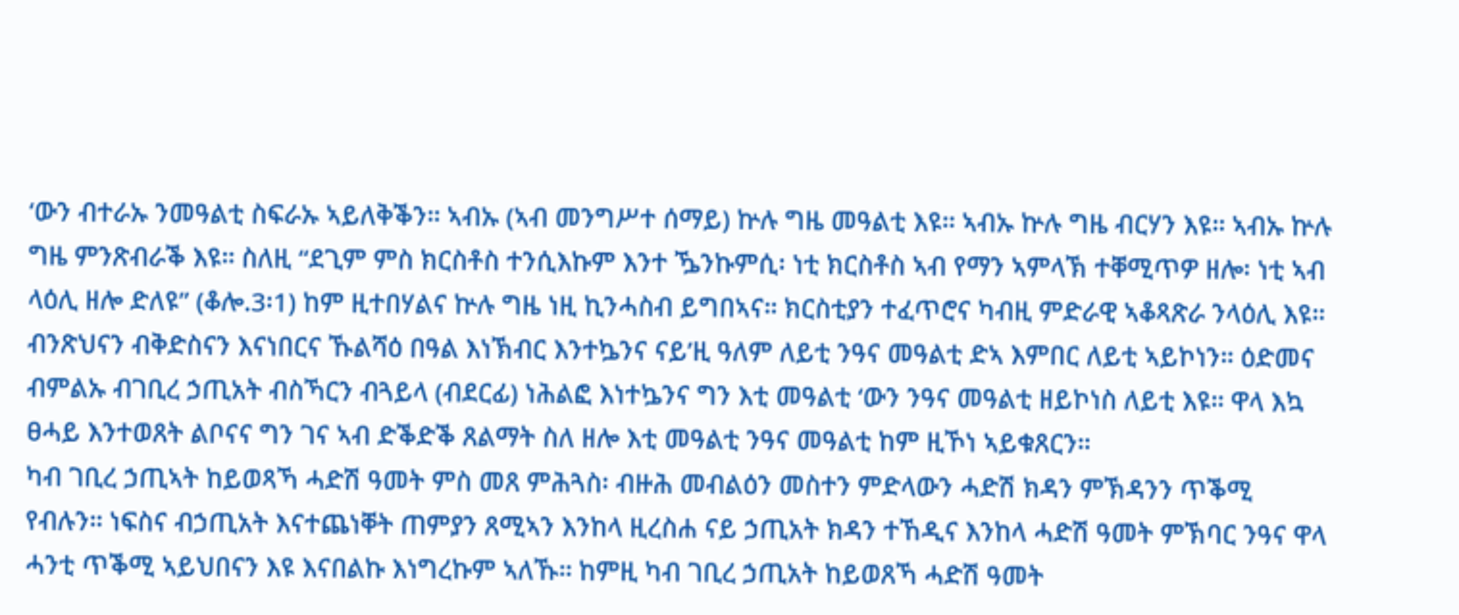‘ውን ብተራኡ ንመዓልቲ ስፍራኡ ኣይለቅቕን። ኣብኡ (ኣብ መንግሥተ ሰማይ) ኵሉ ግዜ መዓልቲ እዩ። ኣብኡ ኵሉ ግዜ ብርሃን እዩ። ኣብኡ ኵሉ ግዜ ምንጽብራቕ እዩ። ስለዚ “ደጊም ምስ ክርስቶስ ተንሲእኩም እንተ ዄንኩምሲ፡ ነቲ ክርስቶስ ኣብ የማን ኣምላኽ ተቐሚጥዎ ዘሎ፡ ነቲ ኣብ ላዕሊ ዘሎ ድለዩ” (ቆሎ.3፡1) ከም ዚተበሃልና ኵሉ ግዜ ነዚ ኪንሓስብ ይግበኣና። ክርስቲያን ተፈጥሮና ካብዚ ምድራዊ ኣቆጻጽራ ንላዕሊ እዩ። ብንጽህናን ብቅድስናን እናነበርና ኹልሻዕ በዓል እነኽብር እንተኴንና ናይ’ዚ ዓለም ለይቲ ንዓና መዓልቲ ድኣ እምበር ለይቲ ኣይኮነን። ዕድመና ብምልኡ ብገቢረ ኃጢአት ብስኻርን ብጓይላ (ብደርፊ) ነሕልፎ እነተኴንና ግን እቲ መዓልቲ ‘ውን ንዓና መዓልቲ ዘይኮነስ ለይቲ እዩ። ዋላ እኳ ፀሓይ እንተወጸት ልቦናና ግን ገና ኣብ ድቕድቕ ጸልማት ስለ ዘሎ እቲ መዓልቲ ንዓና መዓልቲ ከም ዚኾነ ኣይቁጸርን።
ካብ ገቢረ ኃጢኣት ከይወጻኻ ሓድሽ ዓመት ምስ መጸ ምሕጓስ፡ ብዙሕ መብልዕን መስተን ምድላውን ሓድሽ ክዳን ምኽዳንን ጥቕሚ የብሉን። ነፍስና ብኃጢአት እናተጨነቐት ጠምያን ጸሚኣን እንከላ ዚረስሐ ናይ ኃጢአት ክዳን ተኸዲና እንከላ ሓድሽ ዓመት ምኽባር ንዓና ዋላ ሓንቲ ጥቕሚ ኣይህበናን እዩ እናበልኩ እነግረኩም ኣለኹ። ከምዚ ካብ ገቢረ ኃጢአት ከይወጸኻ ሓድሽ ዓመት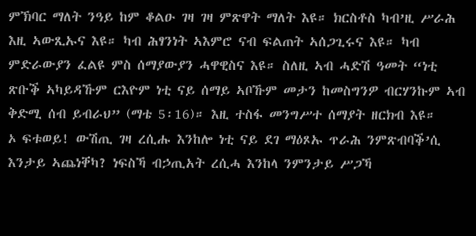ምኽባር ማለት ንዓይ ከም ቆልዑ ገዛ ገዛ ምጽዋት ማለት እዩ። ክርስቶስ ካብ’ዚ ሥራሕ እዚ ኣውጺኡና እዩ። ካብ ሕፃንነት ኣእምሮ ናብ ፍልጠት ኣሰጋጊሩና እዩ። ካብ ምድራውያን ፈልዩ ምስ ሰማያውያን ሓዋዊስና እዩ። ስለዚ ኣብ ሓድሽ ዓመት “ነቲ ጽቡቕ ኣካይዳኹም ርእዮም ነቲ ናይ ሰማይ ኣቦኹም መታን ከመስግንዎ ብርሃንኩም ኣብ ቅድሚ ሰብ ይብራህ” (ማቴ 5፡16)። እዚ ተስፋ መንግሥተ ሰማያት ዘርክብ እዩ።
ኦ ፍቱወይ! ውሽጢ ገዛ ረሲሑ እንከሎ ነቲ ናይ ደገ ማዕጾኡ ጥራሕ ንምጽብባቕ’ሲ እንታይ ኣጨነቐካ? ነፍስኻ ብኃጢአት ረሲሓ እንከላ ንምንታይ ሥጋኻ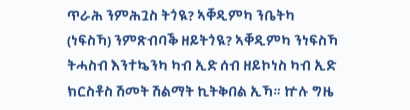ጥራሕ ንምሕጓስ ትጎዪ? ኣቐዲምካ ንቤትካ (ነፍስኻ) ንምጽብባቕ ዘይትጎዪ? ኣቐዲምካ ንነፍስኻ ትሓስብ እንተኴንካ ካብ ኢድ ሰብ ዘይኮነስ ካብ ኢድ ክርስቶስ ሽመት ሽልማት ኪትቅበል ኢኻ። ኵሉ ግዜ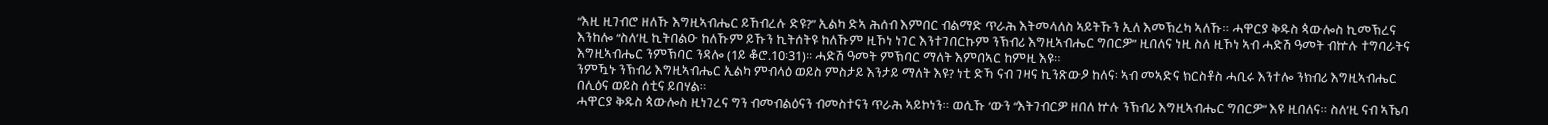“እዚ ዚገብሮ ዘለኹ እግዚኣብሔር ይኸብረሉ ድዩ?” ኢልካ ድኣ ሕሰብ እምበር ብልማድ ጥራሕ እትመላለስ ኣይትኹን ኢለ እመኽረካ ኣለኹ። ሓዋርያ ቅዱስ ጳውሎስ ኪመኽረና እንከሎ “ስለ’ዚ ኪትበልዑ ከለኹም ይኹን ኪትሰትዩ ከለኹም ዚኾነ ነገር እንተገበርኩም ንኽብሪ እግዚኣብሔር ግበርዎ” ዚበለና ነዚ ስለ ዚኾነ ኣብ ሓድሽ ዓመት ብኵሉ ተግባራትና እግዚኣብሔር ንምኽባር ንዳሎ (1ይ ቆሮ.10፡31)፡፡ ሓድሽ ዓመት ምኽባር ማለት እምበኣር ከምዚ እዩ።
ንምዃኑ ንኽብሪ እግዚኣብሔር ኢልካ ምብላዕ ወይስ ምስታይ እንታይ ማለት እዩ? ነቲ ድኻ ናብ ገዛና ኪንጽውዖ ከለና፡ ኣብ መኣድና ክርስቶስ ሓቢሩ እንተሎ ንክብሪ እግዚኣብሔር በሊዕና ወይስ ሰቲና ይበሃል።
ሓዋርያ ቅዱስ ጳውሎስ ዚነገረና ግን ብመብልዕናን ብመስተናን ጥራሕ ኣይኮነን። ወሲኹ ‘ውን “እትገብርዎ ዘበለ ኵሉ ንኽብሪ እግዚኣብሔር ግበርዎ” እዩ ዚበለና። ስለ’ዚ ናብ ኣኼባ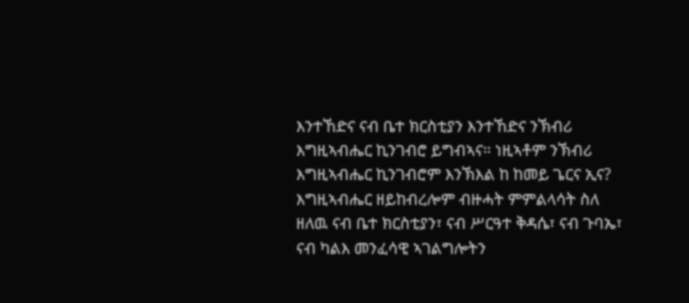እንተኸድና ናብ ቤተ ክርስቲያን እንተኸድና ንኽብሪ እግዚኣብሔር ኪንገብሮ ይግብኣና። ነዚኣቶም ንኽብሪ እግዚኣብሔር ኪንገብሮም እንኽእል ከ ከመይ ጌርና ኢና? እግዚኣብሔር ዘይከብረሎም ብዙሓት ምምልላሳት ስለ ዘለዉ ናብ ቤተ ክርስቲያን፣ ናብ ሥርዓተ ቅዳሴ፣ ናብ ጉባኤ፣ ናብ ካልእ መንፈሳዊ ኣገልግሎትን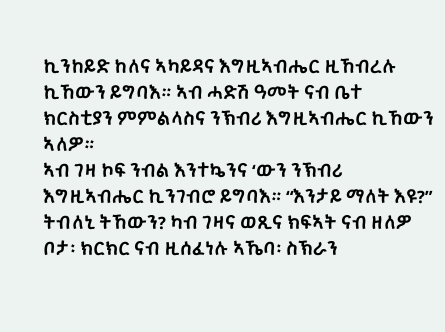ኪንከይድ ከለና ኣካይዳና እግዚኣብሔር ዚኸብረሉ ኪኸውን ይግባእ። ኣብ ሓድሽ ዓመት ናብ ቤተ ክርስቲያን ምምልላስና ንኽብሪ እግዚኣብሔር ኪኸውን ኣለዎ።
ኣብ ገዛ ኮፍ ንብል እንተኴንና ‘ውን ንኽብሪ እግዚኣብሔር ኪንገብሮ ይግባእ። “እንታይ ማለት እዩ?” ትብለኒ ትኸውን? ካብ ገዛና ወጺና ክፍኣት ናብ ዘለዎ ቦታ፡ ክርክር ናብ ዚሰፈነሉ ኣኼባ፡ ስኽራን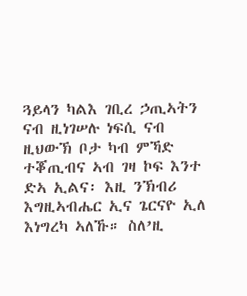ጓይላን ካልእ ገቢረ ኃጢኣትን ናብ ዚነገሠሉ ነፍሲ ናብ ዚህውኽ ቦታ ካብ ምኻድ ተቖጢብና ኣብ ገዛ ኮፍ እንተ ድኣ ኢልና፡ እዚ ንኽብሪ እግዚኣብሔር ኢና ጌርናዮ ኢለ እነግረካ ኣለኹ። ስለ’ዚ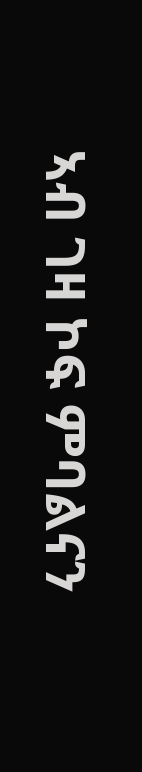ኣብ ገዛ ኮፍ ምባልናን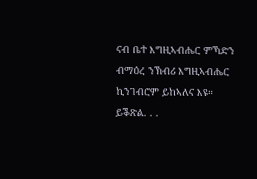ናብ ቤተ እግዚኣብሔር ምኻድን ብማዕረ ንኽብሪ እግዚኣብሔር ኪንገብሮም ይከኣለና እዩ። ይቕጽል. . .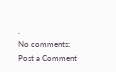.
No comments:
Post a Comment